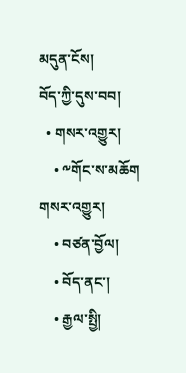མདུན་ངོས།
བོད་ཀྱི་དུས་བབ།
  • གསར་འགྱུར།
    • ༸གོང་ས་མཆོག གསར་འགྱུར།
    • བཙན་བྱོལ།
    • བོད་ནང་།
    • རྒྱལ་སྤྱི།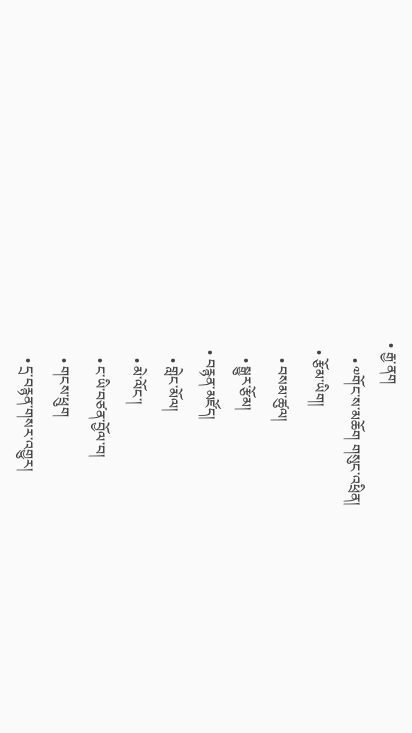• རྒྱ་ནག
    • ༧གོང་ས་མཆོག གསུང་འཕྲིན།
  • རྩོམ་ཡིག།
    • བསམ་ཚུལ།
    • སྒྱུར་རྩོམ།
  • བརྙན་མཛོད།
    • གླེང་མོལ།
    • མེ་ལོང་།
    • ང་ཡི་བཙན་བྱོལ་བ།
    • གངས་ཕྲུག
    • དྲ་བརྙན་གསར་འགྱུར།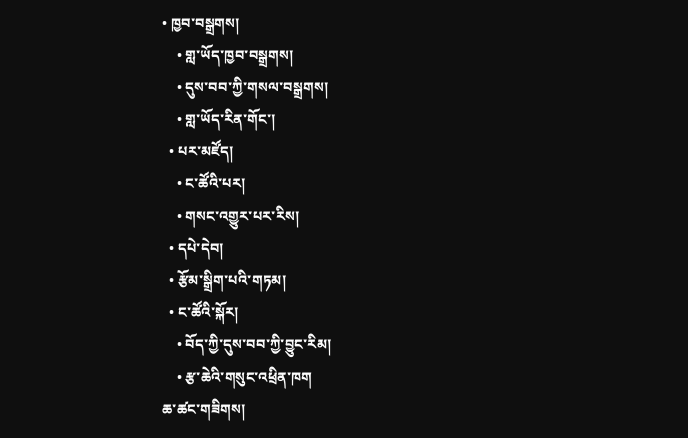• ཁྱབ་བསྒྲགས།
    • གླ་ཡོད་ཁྱབ་བསྒྲགས།
    • དུས་བབ་ཀྱི་གསལ་བསྒྲགས།
    • གླ་ཡོད་རིན་གོང་།
  • པར་མཛོད།
    • ང་ཚོའི་པར།
    • གསང་འགྱུར་པར་རིས།
  • དཔེ་དེབ།
  • རྩོམ་སྒྲིག་པའི་གཏམ།
  • ང་ཚོའི་སྐོར།
    • བོད་ཀྱི་དུས་བབ་ཀྱི་བྱུང་རིམ།
    • རྩ་ཆེའི་གསུང་འཕྲིན་ཁག
ཆ་ཚང་གཟིགས།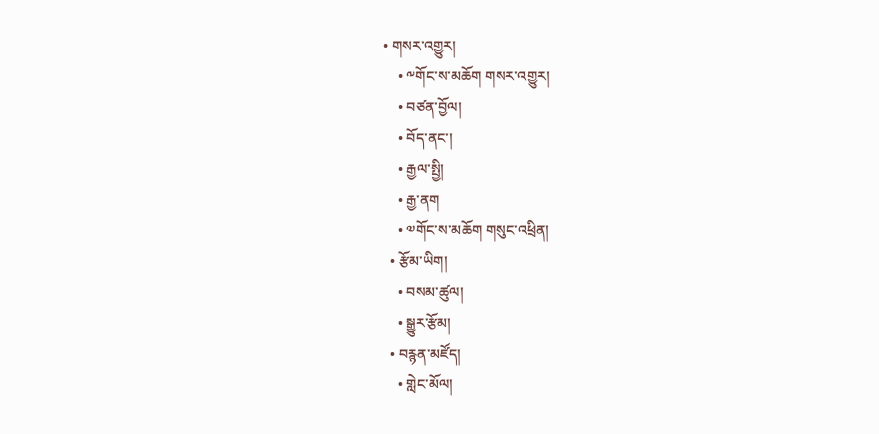• གསར་འགྱུར།
    • ༸གོང་ས་མཆོག གསར་འགྱུར།
    • བཙན་བྱོལ།
    • བོད་ནང་།
    • རྒྱལ་སྤྱི།
    • རྒྱ་ནག
    • ༧གོང་ས་མཆོག གསུང་འཕྲིན།
  • རྩོམ་ཡིག།
    • བསམ་ཚུལ།
    • སྒྱུར་རྩོམ།
  • བརྙན་མཛོད།
    • གླེང་མོལ།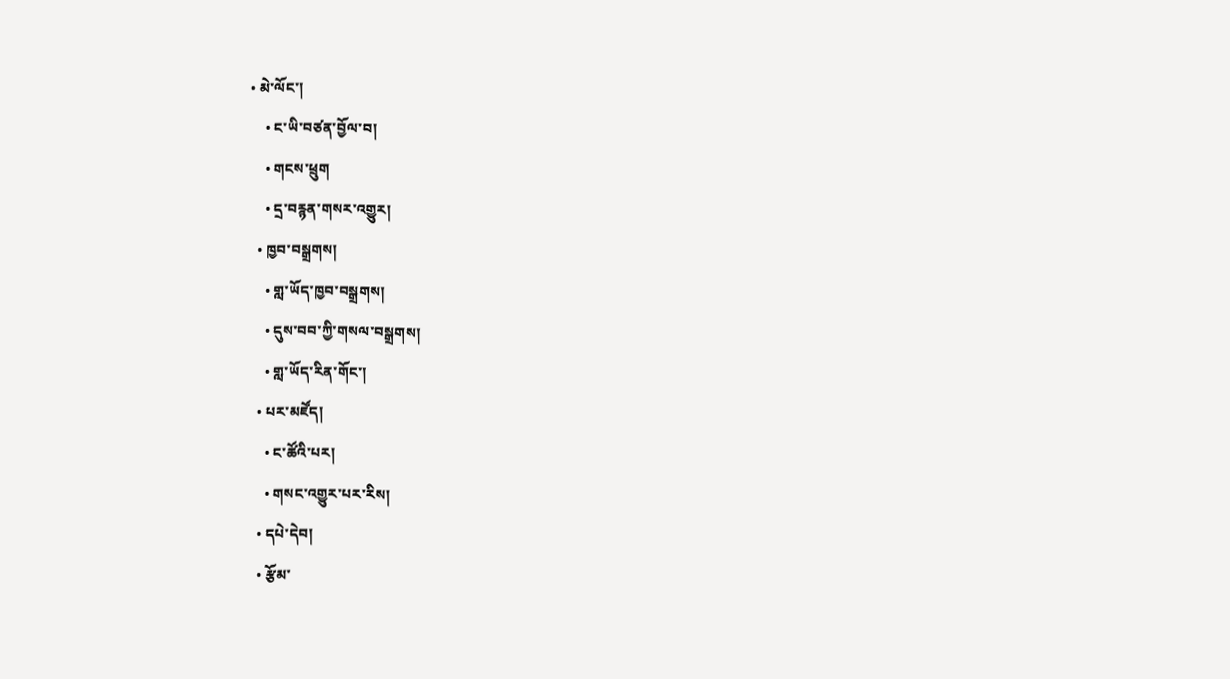• མེ་ལོང་།
    • ང་ཡི་བཙན་བྱོལ་བ།
    • གངས་ཕྲུག
    • དྲ་བརྙན་གསར་འགྱུར།
  • ཁྱབ་བསྒྲགས།
    • གླ་ཡོད་ཁྱབ་བསྒྲགས།
    • དུས་བབ་ཀྱི་གསལ་བསྒྲགས།
    • གླ་ཡོད་རིན་གོང་།
  • པར་མཛོད།
    • ང་ཚོའི་པར།
    • གསང་འགྱུར་པར་རིས།
  • དཔེ་དེབ།
  • རྩོམ་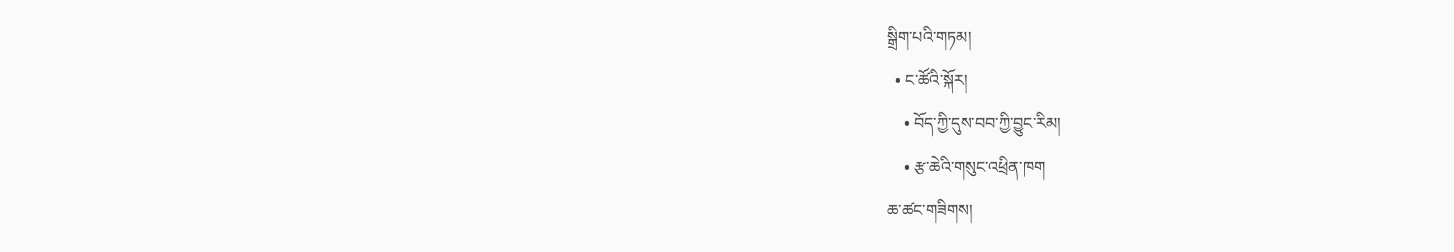སྒྲིག་པའི་གཏམ།
  • ང་ཚོའི་སྐོར།
    • བོད་ཀྱི་དུས་བབ་ཀྱི་བྱུང་རིམ།
    • རྩ་ཆེའི་གསུང་འཕྲིན་ཁག
ཆ་ཚང་གཟིགས།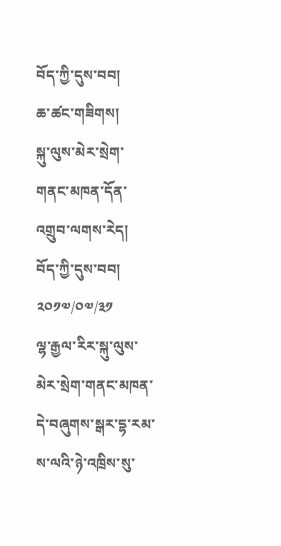བོད་ཀྱི་དུས་བབ།
ཆ་ཚང་གཟིགས།
སྐུ་ལུས་མེར་སྲེག་གནང་མཁན་དོན་འགྲུབ་ལགས་རེད།
བོད་ཀྱི་དུས་བབ།
༢༠༡༧/༠༧/༣༡
ལྷ་རྒྱལ་རིར་སྐུ་ལུས་མེར་སྲེག་གནང་མཁན་དེ་བཞུགས་སྒར་དྷ་རམ་ས་ལའི་ཉེ་འཁྲིས་སུ་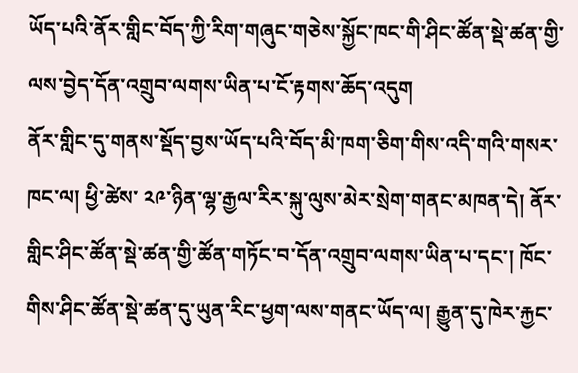ཡོད་པའི་ནོར་གླིང་བོད་ཀྱི་རིག་གཞུང་གཅེས་སྐྱོང་ཁང་གི་ཤིང་ཚོན་སྡེ་ཚན་གྱི་ལས་བྱེད་དོན་འགྲུབ་ལགས་ཡིན་པ་ངོ་རྟགས་ཆོད་འདུག
ནོར་གླིང་དུ་གནས་སྡོད་བྱས་ཡོད་པའི་བོད་མི་ཁག་ཅིག་གིས་འདི་གའི་གསར་ཁང་ལ། ཕྱི་ཚེས་ ༢༩་ཉིན་ལྷ་རྒྱལ་རིར་སྐུ་ལུས་མེར་སྲེག་གནང་མཁན་དེ། ནོར་གླིང་ཤིང་ཚོན་སྡེ་ཚན་གྱི་ཚོན་གཏོང་བ་དོན་འགྲུབ་ལགས་ཡིན་པ་དང་། ཁོང་གིས་ཤིང་ཚོན་སྡེ་ཚན་དུ་ཡུན་རིང་ཕྱག་ལས་གནང་ཡོད་ལ། རྒྱུན་དུ་ཁེར་རྐྱང་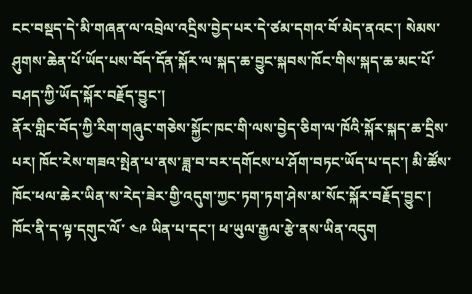ངང་བསྡད་དེ་མི་གཞན་ལ་འབྲེལ་འདྲིས་བྱེད་པར་དེ་ཙམ་དགའ་བོ་མེད་ནའང་། སེམས་ཤུགས་ཆེན་པོ་ཡོད་པས་བོད་དོན་སྐོར་ལ་སྐད་ཆ་བྱུང་སྐབས་ཁོང་གིས་སྐད་ཆ་མང་པོ་བཤད་ཀྱི་ཡོད་སྐོར་བརྗོད་བྱུང་།
ནོར་གླིང་བོད་ཀྱི་རིག་གཞུང་གཅེས་སྐྱོང་ཁང་གི་ལས་བྱེད་ཅིག་ལ་ཁོའི་སྐོར་སྐད་ཆ་དྲིས་པར། ཁོང་རེས་གཟའ་སྤེན་པ་ནས་ཟླ་བ་བར་དགོངས་པ་ཤོག་བཏང་ཡོད་པ་དང་། མི་ཚོས་ཁོང་ཕལ་ཆེར་ཡིན་ས་རེད་ཟེར་གྱི་འདུག་ཀྱང་ཏག་ཏག་ཤེས་མ་སོང་སྐོར་བརྗོད་བྱུང་།
ཁོང་ནི་ད་ལྟ་དགུང་ལོ་ ༤༩ ཡིན་པ་དང་། ཕ་ཡུལ་རྒྱལ་རྩེ་ནས་ཡིན་འདུག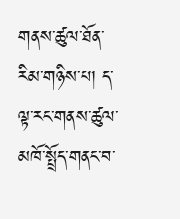གནས་ཚུལ་ཐོན་རིམ་གཉིས་པ། ད་ལྟ་རང་གནས་ཚུལ་མཁོ་སྤྲོད་གནང་བ་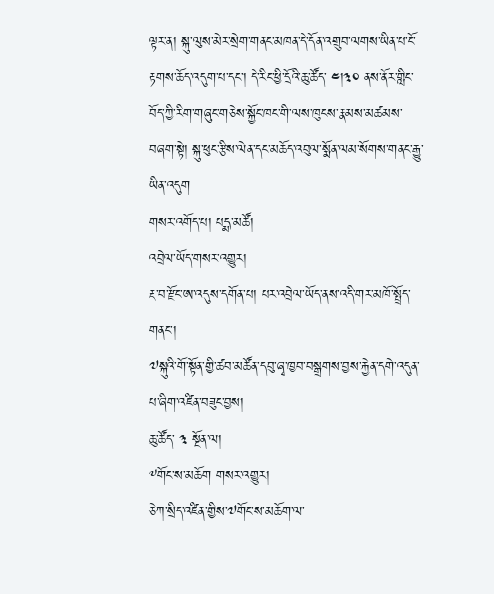ལྟར་ན། སྐུ་ལུས་མེར་སྲེག་གནང་མཁན་དེ་དོན་འགྲུབ་ལགས་ཡིན་པ་ངོ་རྟགས་ཆོད་འདུག་པ་དང་། དེ་རིང་ཕྱི་དྲོའི་ཆུ་ཚོད་ ༤།༣༠ ནས་ནོར་གླིང་བོད་ཀྱི་རིག་གཞུང་གཅེས་སྐྱོང་ཁང་གི་ལས་ཁུངས་རྣམས་མཚམས་བཞག་སྟེ། སྐུ་ཕུང་རྩིས་ལེན་དང་མཆོད་འབུལ་སྨོན་ལམ་སོགས་གནང་རྒྱུ་ཡིན་འདུག
གསར་འགོད་པ། པདྨ་མཚོ།
འབྲེལ་ཡོད་གསར་འགྱུར།
རྔ་བ་རྫོང་ཨ་འདུས་དགོན་པ། པར་འབྲེལ་ཡོད་ནས་འདི་གར་མཁོ་སྤྲོད་གནང་།
༧སྐུའི་གོ་སྟོན་གྱི་ཚབ་མཚོན་དབུ་ཞྭ་ཁྱབ་བསྒྲགས་བྱས་རྐྱེན་དགེ་འདུན་པ་ཞིག་འཛིན་བཟུང་བྱས།
ཆུ་ཚོད་ ༣ སྔོན་ལ།
༸གོང་ས་མཆོག གསར་འགྱུར།
ཅེཀ་སྲིད་འཛིན་གྱིས་༧གོང་ས་མཆོག་ལ་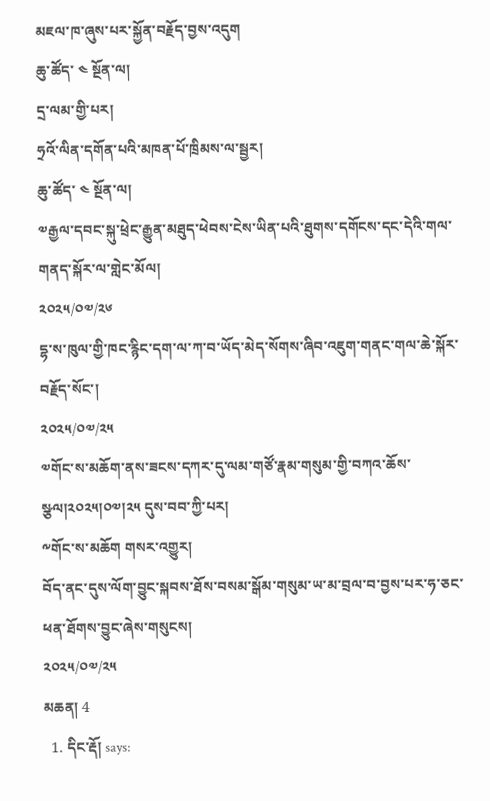མཇལ་ཁ་ཞུས་པར་སྐྱོན་བརྗོད་བྱས་འདུག
ཆུ་ཚོད་ ༤ སྔོན་ལ།
དྲ་ལམ་གྱི་པར།
ཧྲའོ་ལིན་དགོན་པའི་མཁན་པོ་ཁྲིམས་ལ་སྦྱར།
ཆུ་ཚོད་ ༤ སྔོན་ལ།
༧རྒྱལ་དབང་སྐུ་ཕྲེང་རྒྱུན་མཐུད་ཕེབས་ངེས་ཡིན་པའི་ཐུགས་དགོངས་དང་དེའི་གལ་གནད་སྐོར་ལ་གླེང་མོལ།
༢༠༢༥/༠༧/༢༦
དྷ་ས་ཁུལ་གྱི་ཁང་རྙིང་དག་ལ་ཀ་བ་ཡོད་མེད་སོགས་ཞིབ་འཇུག་གནང་གལ་ཆེ་སྐོར་བརྗོད་སོང་།
༢༠༢༥/༠༧/༢༥
༧གོང་ས་མཆོག་ནས་ཟངས་དཀར་དུ་ལམ་གཙོ་རྣམ་གསུམ་གྱི་བཀའ་ཆོས་སྩལ།༢༠༢༥།༠༧།༢༥ དུས་བབ་ཀྱི་པར།
༸གོང་ས་མཆོག གསར་འགྱུར།
བོད་ནང་དུས་ལོག་བྱུང་སྐབས་ཐོས་བསམ་སྒོམ་གསུམ་ཡ་མ་བྲལ་བ་བྱས་པར་ཧ་ཅང་ཕན་ཐོགས་བྱུང་ཞེས་གསུངས།
༢༠༢༥/༠༧/༢༥
མཆན། 4
  1. དིང་རྡོ། says: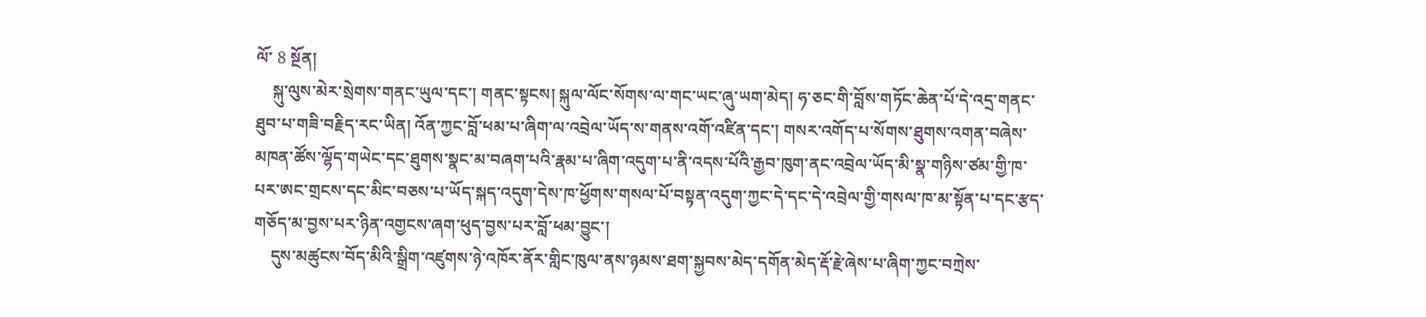ལོ་ 8 སྔོན།
    སྐུ་ལུས་མེར་སྲེགས་གནང་ཡུལ་དང་། གནང་སྟངས། སྐུལ་ལོང་སོགས་ལ་གང་ཡང་ཞུ་ཡག་མེད། ཧ་ཅང་གི་བློས་གཏོང་ཆེན་པོ་དེ་འདྲ་གནང་ཐུབ་པ་གཟི་བརྗིད་རང་ཡིན། འོན་ཀྱང་བློ་ཕམ་པ་ཞིག་ལ་འབྲེལ་ཡོད་ས་གནས་འགོ་འཛིན་དང་། གསར་འགོད་པ་སོགས་ཐུགས་འགན་བཞེས་མཁན་ཚོས་ལྷོད་གཡེང་དང་ཐུགས་སྣང་མ་བཞག་པའི་རྣམ་པ་ཞིག་འདུག་པ་ནི་འདས་པོའི་རྒྱབ་ཁུག་ནང་འབྲེལ་ཡོད་མི་སྣ་གཉིས་ཙམ་གྱི་ཁ་པར་ཨང་གྲངས་དང་མིང་བཅས་པ་ཡོད་སྐད་འདུག་དེས་ཁ་ཕྱོགས་གསལ་པོ་བསྟན་འདུག་ཀྱང་དེ་དང་དེ་འབྲེལ་གྱི་གསལ་ཁ་མ་སྟོན་པ་དང་རྩད་གཅོད་མ་བྱས་པར་ཉིན་འགྱངས་ཞག་ཕུད་བྱས་པར་བློ་ཕམ་བྱུང་།
    དུས་མཚུངས་བོད་མིའི་སྒྲིག་འཛུགས་ཉེ་འཁོར་ནོར་གླིང་ཁུལ་ནས་ཉམས་ཐག་སྐྱབས་མེད་དགོན་མེད་རྡོ་རྗེ་ཞེས་པ་ཞིག་ཀྱང་བཀྲེས་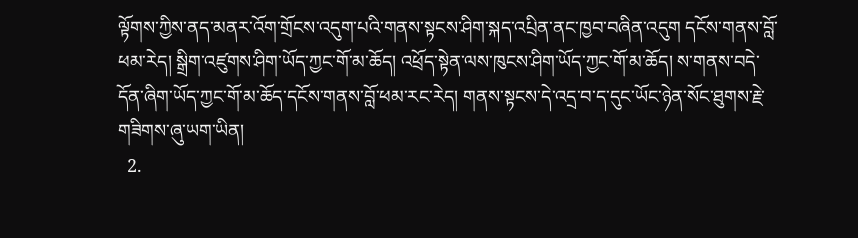ལྟོགས་ཀྱིས་ནད་མནར་འོག་གྲོངས་འདུག་པའི་གནས་སྟངས་ཤིག་སྐད་འཔྲིན་ནང་ཁྱབ་བཞིན་འདུག དངོས་གནས་བློ་ཕམ་རེད། སྒྲིག་འཛུགས་ཤིག་ཡོད་ཀྱང་གོ་མ་ཆོད། འཕྲོད་སྟེན་ལས་ཁུངས་ཤིག་ཡོད་ཀྱང་གོ་མ་ཆོད། ས་གནས་བདེ་དོན་ཞིག་ཡོད་ཀྱང་གོ་མ་ཆོད་དངོས་གནས་བློ་ཕམ་རང་རེད། གནས་སྟངས་དེ་འདྲ་བ་ད་དུང་ཡོང་ཉེན་སོང་ཐུགས་རྗེ་གཟིགས་ཞུ་ཡག་ཡིན།
  2.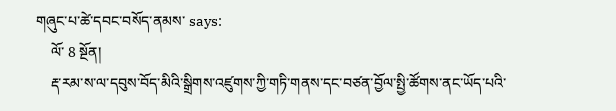གཞུང་པ་ཚེ་དབང་བསོད་ནམས་ says:
    ལོ་ 8 སྔོན།
    རྡ་རམ་ས་ལ་དབུས་བོད་མིའི་སྒྲིགས་འཛུགས་ཀྱི་གཏི་གནས་དང་བཙན་བྱོལ་སྤྱི་ཚོགས་ནང་ཡོད་པའི་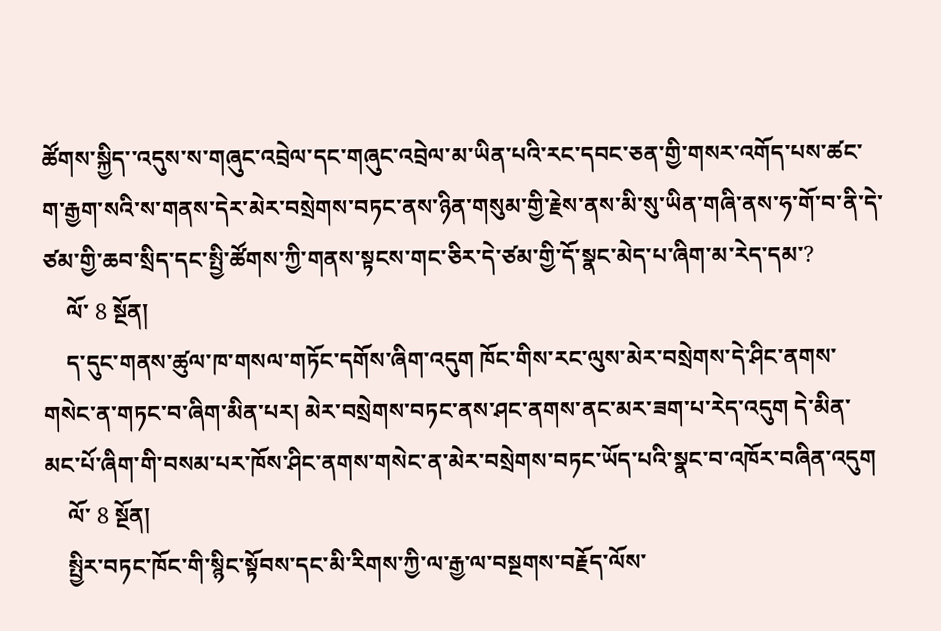ཚོགས་སྐྱིད་་འདུས་ས་གཞུང་འབྲེལ་དང་གཞུང་འབྲེལ་མ་ཡིན་པའི་རང་དབང་ཅན་གྱི་གསར་འགོད་པས་ཚང་ག་རྒྱག་སའི་ས་གནས་དེར་མེར་བསྲེགས་བཏང་ནས་ཉིན་གསུམ་གྱི་རྗེས་ནས་མི་སུ་ཡིན་གཞི་ནས་ཧ་གོ་བ་ནི་དེ་ཙམ་གྱི་ཆབ་སྲིད་དང་སྤྱི་ཚོགས་ཀྱི་གནས་སྟངས་གང་ཅིར་དེ་ཙམ་གྱི་དོ་སྣང་མེད་པ་ཞིག་མ་རེད་དམ་?
    ལོ་ 8 སྔོན།
    ད་དུང་གནས་ཚུལ་ཁ་གསལ་གཏོང་དགོས་ཞིག་འདུག ཁོང་གིས་རང་ལུས་མེར་བསྲེགས་དེ་ཤིང་ནགས་གསེང་ན་གཏང་བ་ཞིག་མིན་པར། མེར་བསྲེགས་བཏང་ནས་ཤང་ནགས་ནང་མར་ཟག་པ་རེད་འདུག དེ་མིན་མང་པོ་ཞིག་གི་བསམ་པར་ཁོས་ཤིང་ནགས་གསེང་ན་མེར་བསྲེགས་བཏང་ཡོད་པའི་སྣང་བ་འཁོར་བཞིན་འདུག
    ལོ་ 8 སྔོན།
    སྤྱིར་བཏང་ཁོང་གི་སྙིང་སྟོབས་དང་མི་རིགས་ཀྱི་ལ་རྒྱ་ལ་བསྔགས་བརྗོད་ལོས་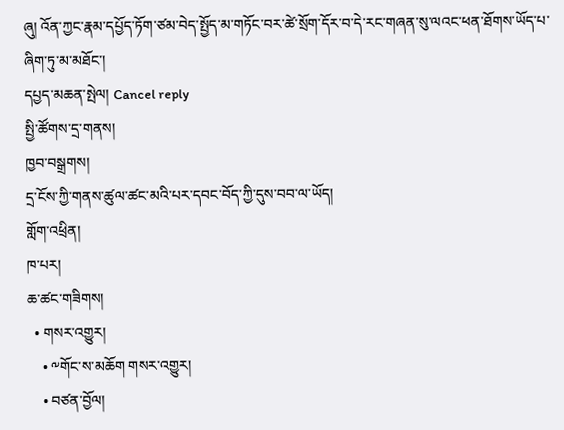ཞུ། འོན་ཀྱང་རྣམ་དཔྱོད་ཏོག་ཙམ་བེད་སྤྱོད་མ་གཏོང་བར་ཚེ་སྲོག་དོར་བ་དེ་རང་གཞན་སུ་ལའང་ཕན་ཐོགས་ཡོད་པ་ཞིག་ཏུ་མ་མཐོང་།
དཔྱད་མཆན་སྤེལ། Cancel reply
སྤྱི་ཚོགས་དྲ་གནས།
ཁྱབ་བསྒྲགས།
དྲ་ངོས་ཀྱི་གནས་ཚུལ་ཚང་མའི་པར་དབང་བོད་ཀྱི་དུས་བབ་ལ་ཡོད།
གློག་འཕྲིན།
ཁ་པར།
ཆ་ཚང་གཟིགས།
  • གསར་འགྱུར།
    • ༸གོང་ས་མཆོག གསར་འགྱུར།
    • བཙན་བྱོལ།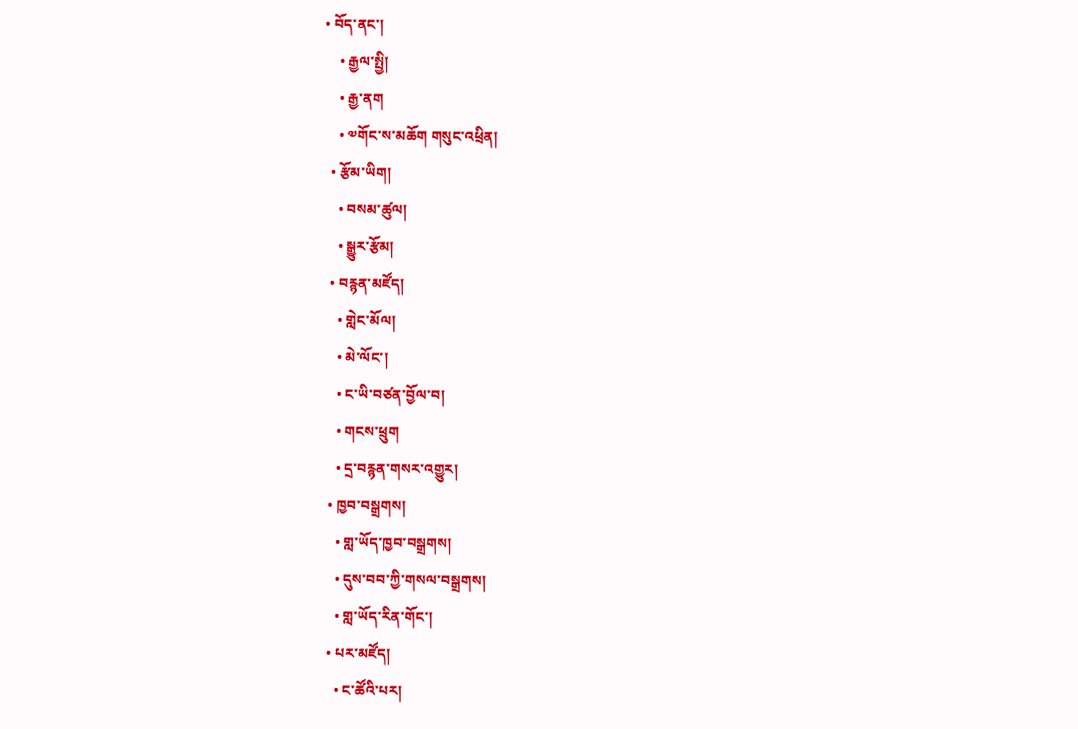• བོད་ནང་།
    • རྒྱལ་སྤྱི།
    • རྒྱ་ནག
    • ༧གོང་ས་མཆོག གསུང་འཕྲིན།
  • རྩོམ་ཡིག།
    • བསམ་ཚུལ།
    • སྒྱུར་རྩོམ།
  • བརྙན་མཛོད།
    • གླེང་མོལ།
    • མེ་ལོང་།
    • ང་ཡི་བཙན་བྱོལ་བ།
    • གངས་ཕྲུག
    • དྲ་བརྙན་གསར་འགྱུར།
  • ཁྱབ་བསྒྲགས།
    • གླ་ཡོད་ཁྱབ་བསྒྲགས།
    • དུས་བབ་ཀྱི་གསལ་བསྒྲགས།
    • གླ་ཡོད་རིན་གོང་།
  • པར་མཛོད།
    • ང་ཚོའི་པར།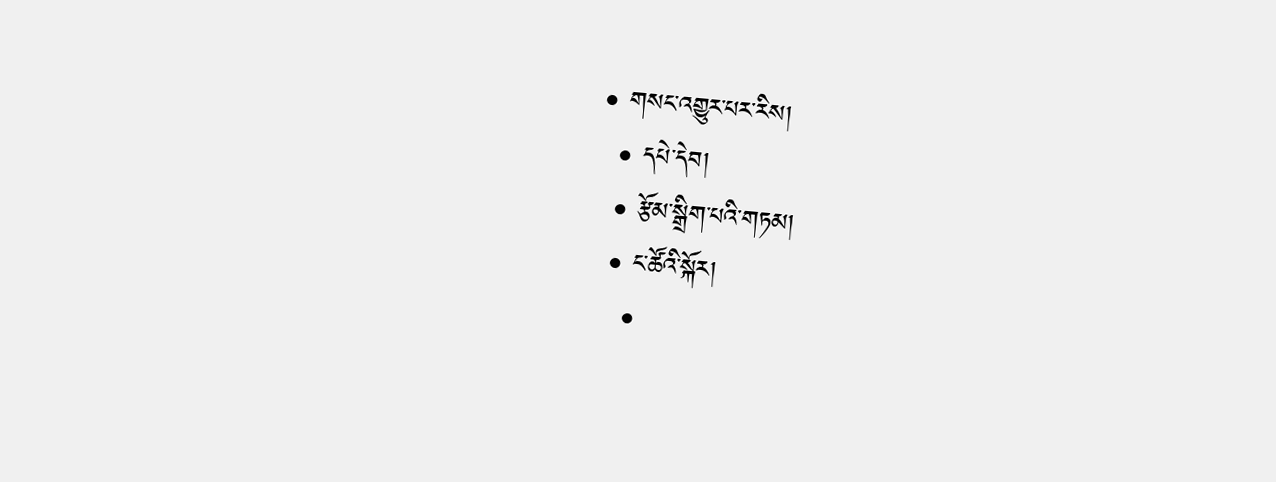• གསང་འགྱུར་པར་རིས།
  • དཔེ་དེབ།
  • རྩོམ་སྒྲིག་པའི་གཏམ།
  • ང་ཚོའི་སྐོར།
    •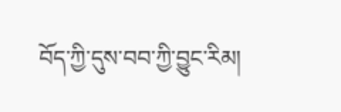བོད་ཀྱི་དུས་བབ་ཀྱི་བྱུང་རིམ།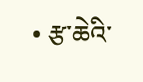• རྩ་ཆེའི་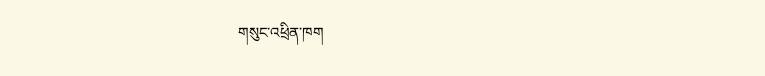གསུང་འཕྲིན་ཁག